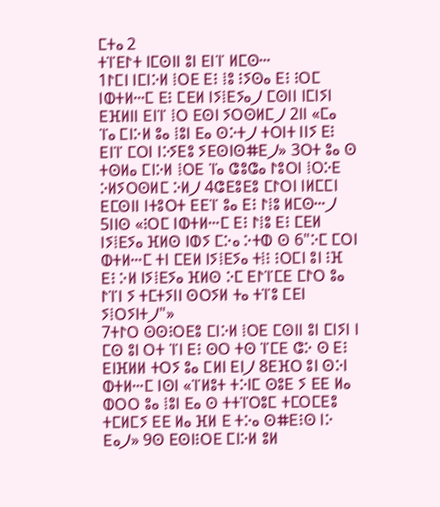ⵎⵜⴰ 2
ⵜⴶⴹⵤⵜ ⵏⵎⵙⵏⵏ ⵓⵏ ⴹⵏⴶ ⵍⵎⵙⵈ
1ⵤⵎⵏ ⵏⵎⵏⴾⵍ ⵂⵔⴹ ⴹⵗ ⵂⵓ ⵗⵢⵙⴰ ⴹⵗ ⵗⵔⵎ ⵏⵀⵜⵍⵈⵎ ⴹⵗ ⵎⴹⵍ ⵏⵢⵂⴹⵢⴰ⵰ ⵎⵙⵏⵏ ⵏⵎⵏⵢⵏ ⴹⴼⵍⵏⵏ ⴹⵏⴶ ⵂⵔ ⴹⵙⵏ ⵢⵔⵙⵍⵎ⵰ 2ⵏⵏ «ⵎⴰ ⴶⴰ ⵎⵏⴾⵍ ⵓⴰ ⵂⵓⵏ ⴹⴰ ⵙⴾⵜ⵰ ⵜⵔⵏⵜ ⵏⵏⵢ ⴹⵗ ⴹⵏⴶ ⵎⵔⵏ ⵏⴾⵢⴹⵓ ⵢⴹⵙⵏⵙⵌⴹ⵰» 3ⵔⵜ ⵓⴰ ⵙ ⵜⵙⵍⴰ ⵎⵏⴾⵍ ⵂⵔⴹ ⴶⴰ ⵛⵓⵛⴰ ⵤⵓⵔⵏ ⵂⵔⴾⴹ ⴾⵍⵢⵔⵙⵍⵎ ⴾⵍ⵰ 4ⵛⴹⵓⴹⵓ ⵎⵤⵔⵏ ⵏⵍⵎⵎⵏ ⴹⵎⵙⵏⵏ ⵏⵜⵓⵔⵜ ⴹⴹⴶ ⵓⴰ ⴹⵗ ⵤⵂⵓ ⵍⵎⵙⵈ⵰ 5ⵏⵏⵙ «ⵗⵔⵎ ⵏⵀⵜⵍⵈⵎ ⴹⵗ ⵤⵂⵓ ⴹⵗ ⵎⴹⵍ ⵏⵢⵂⴹⵢⴰ ⴼⵍⵙ ⵏⵀⵢ ⵎⴾⴰ ⴾⵜⵀ ⵙ 6"ⴾⵎ ⵎⵔⵏ ⵀⵜⵍⵈⵎ ⵜⵏ ⵎⴹⵍ ⵏⵢⵂⴹⵢⴰ ⵜⵂⵗ ⵗⵔⵎⵏ ⵓⵏ ⵗⴼ ⴹⵗ ⴾⵍ ⵏⵢⵂⴹⵢⴰ ⴼⵍⵙ ⴾⵎ ⴹⵤⴶⵎⴹ ⵎⵤⵔ ⵓⴰ ⵤⴶⵏ ⵢ ⵜⵎⵜⵢⵏⵏ ⵙⵔⵢⵍ ⵜⴰ ⵜⴶⵓ ⵎⴹⵏ ⵢⵂⵔⵢⵏⵜ⵰"»
7ⵜⵤⵔ ⵙⵙⵗⵔⴹⵓ ⵎⵏⴾⵍ ⵂⵔⴹ ⵎⵙⵏⵏ ⵓⵏ ⵎⵏⵢⵏ ⵏ ⵎⵙ ⵓⵏ ⵔⵜ ⴶⵏ ⴹⵗ ⵙⵔ ⵜⵙ ⴶⵎⴹ ⵛⴾ ⵙ ⴹⵗ ⴹⵏⴼⵍⵍ ⵜⵔⵢ ⵓⴰ ⵎⵍⵏ ⴹⵏ⵰ 8ⴹⴼⵔ ⵓⵏ ⵙⴾⵏ ⵀⵜⵍⵈⵎ ⵏⵙⵏ «ⴶⵍⵓⵜ ⵜⴾⵏⵎ ⵙⵓⴹ ⵢ ⴹⴹ ⵍⴰ ⵀⵔⵔ ⵓⴰ ⵂⵓⵏ ⴹⴰ ⵙ ⵜⵜⴶⵔⵓⵎ ⵜⵎⵔⵎⴹⵓ ⵜⵎⵍⵎⵢ ⴹⴹ ⵍⴰ ⴼⵍ ⴹ ⵜⴾⴰ ⵙⵌⴹⵗⵙ ⵏⴾ ⴹⴰ⵰» 9ⵙ ⴹⵙⵏⵗⵔⴹ ⵎⵏⴾⵍ ⵓⵍ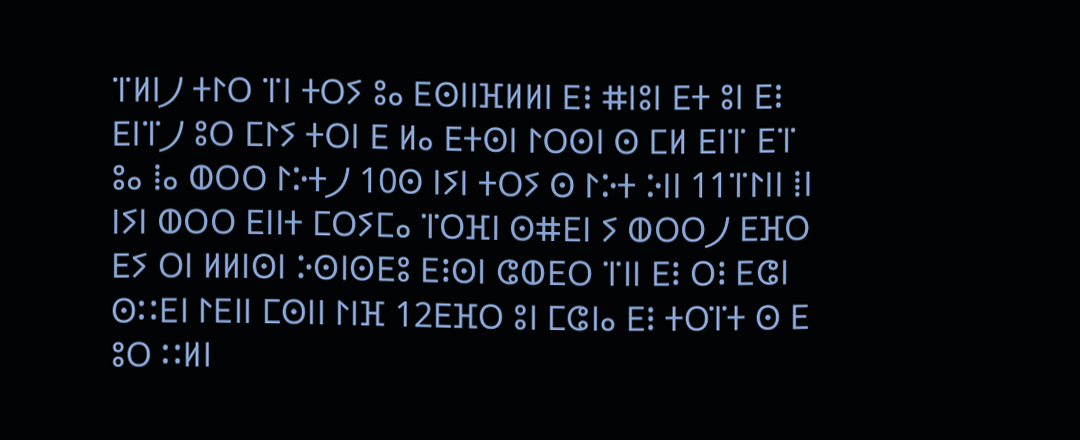ⴶⵍⵏ⵰ ⵜⵤⵔ ⴶⵏ ⵜⵔⵢ ⵓⴰ ⴹⵙⵏⵏⴼⵍⵍⵏ ⴹⵗ ⵌⵏⵓⵏ ⴹⵜ ⵓⵏ ⴹⵗ ⴹⵏⴶ⵰ ⵓⵔ ⵎⵤⵢ ⵜⵔⵏ ⴹ ⵍⴰ ⴹⵜⵙⵏ ⵤⵔⵙⵏ ⵙ ⵎⵍ ⴹⵏⴶ ⴹⴶ ⵓⴰ ⵂⴰ ⵀⵔⵔ ⵤⴾⵜ⵰ 10ⵙ ⵏⵢⵏ ⵜⵔⵢ ⵙ ⵤⴾⵜ ⴾⵏⵏ 11ⴶⵤⵏⵏ ⵂⵏ ⵏⵢⵏ ⵀⵔⵔ ⴹⵏⵏⵜ ⵎⵔⵢⵎⴰ ⴶⵔⴼⵏ ⵙⵌⴹⵏ ⵢ ⵀⵔⵔ⵰ ⴹⴼⵔ ⴹⵢ ⵔⵏ ⵍⵍⵏⵙⵏ ⴾⵙⵏⵙⴹⵓ ⴹⵗⵙⵏ ⵛⵀⴹⵔ ⴶⵏⵏ ⴹⵗ ⵔⵗ ⴹⵛⵏ ⵙⵆⴹⵏ ⵤⴹⵏⵏ ⵎⵙⵏⵏ ⵤⵏⴼ 12ⴹⴼⵔ ⵓⵏ ⵎⵛⵏⴰ ⴹⵗ ⵜⵔⴶⵜ ⵙ ⴹ ⵓⵔ ⵆⵍⵏ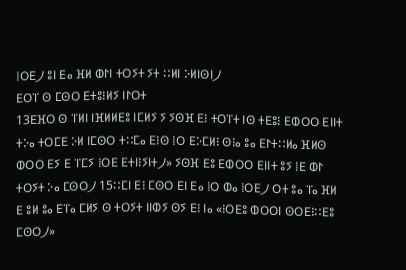ⵂⵔⴹ⵰ ⵓⵏ ⴹⴰ ⴼⵍ ⵀⵤⵏ ⵜⵔⵢⵜ ⵢⵜ ⵆⵍⵏ ⴾⵍⵏⵙⵏ⵰
ⴹⵔⴶ ⵙ ⵎⵙⵔ ⴹⵜⵓⵗⵍⵢ ⵏⵤⵔⵜ
13ⴹⴼⵔ ⵙ ⴶⵍⵏ ⵏⴼⵍⵍⴹⵓ ⵏⵎⵍⵢ ⵢ ⵢⵙⴼ ⴹⵗ ⵜⵔⴶⵜ ⵏⵙ ⵜⴹⵓⵗ ⴹⵀⵔⵔ ⴹⵏⵏⵜ ⵜⴾⴰ ⵜⵔⵎⴹ ⴾⵍ ⵏⵎⵙⵔ ⵜⵆⵎⴰ ⴹⵗⵙ ⵂⵔ ⴹⴾⵎⵍⵗ ⵙⵗⴰ ⵓⴰ ⴹⵤⵜⵆⵍⴰ ⴼⵍⵙ ⵀⵔⵔ ⴹⵢ ⴹ ⴶⵎⵢ ⵂⵔⴹ ⴹⵜⵏⵗⵢⵏⵜ⵰» ⵢⵙⴼ ⴹⵓ ⴹⵀⵔⵔ ⴹⵏⵏⵜ ⵓⵢ ⵂⴹ ⵀⵤ ⵜⵔⵢⵜ ⴾⴰ ⵎⵙⵔ⵰ 15ⵆⵎⵏ ⴹⵗ ⵎⵙⵔ ⴹⵏ ⴹⴰ ⵂⵔ ⵀⴰ ⵂⵔⴹ⵰ ⵔⵜ ⵓⴰ ⴶⴰ ⴼⵍ ⴹ ⵓⵍ ⵓⴰ ⴹⴶⴰ ⵎⵍⵢ ⵙ ⵜⵔⵢⵜ ⵏⵏⵀⵢ ⵙⵢ ⴹⵗ ⵏⴰ «ⵗⵔⴹⵓ ⵀⵔⵔⵏ ⵙⵔⴹⵗⵆⴹⵓ ⵎⵙⵔ⵰»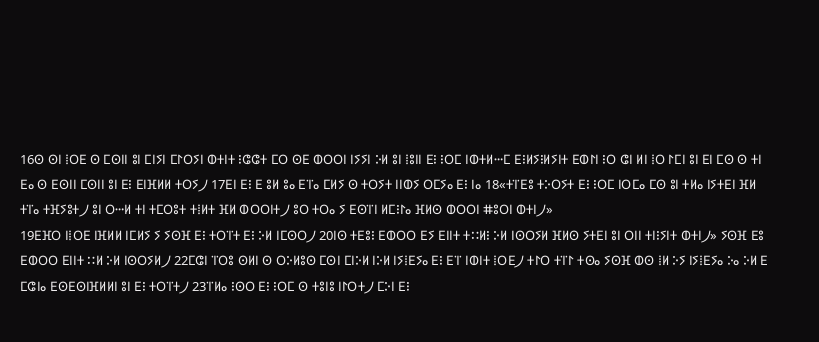16ⵙ ⵙⵏ ⵂⵔⴹ ⵙ ⵎⵙⵏⵏ ⵓⵏ ⵎⵏⵢⵏ ⵎⵤⵔⵢⵏ ⵀⵜⵏⵜ ⵗⵛⵛⵜ ⵎⵔ ⵙⴹ ⵀⵔⵔⵏ ⵏⵢⵢⵏ ⴾⵍ ⵓⵏ ⵂⵓⵏⵏ ⴹⵗ ⵗⵔⵎ ⵏⵀⵜⵍⵈⵎ ⴹⵗⵍⵢⵗⵍⵢⵏⵜ ⴹⵀⵤⵏ ⵗⵔ ⵛⵏ ⵍⵏ ⵂⵔ ⵤⵎⵏ ⵓⵏ ⴹⵏ ⵎⵙ ⵙ ⵜⵏ ⴹⴰ ⵙ ⴹⵙⵏⵏ ⵎⵙⵏⵏ ⵓⵏ ⴹⵗ ⴹⵏⴼⵍⵍ ⵜⵔⵢ⵰ 17ⴹⵏ ⴹⵗ ⴹ ⵓⵍ ⵓⴰ ⴹⴶⴰ ⵎⵍⵢ ⵙ ⵜⵔⵢⵜ ⵏⵏⵀⵢ ⵔⵎⵢⴰ ⴹⵗ ⵏⴰ 18«ⵜⴶⴹⵓ ⵜⴾⵔⵢⵜ ⴹⵗ ⵗⵔⵎ ⵏⵔⵎⴰ ⵎⵙ ⵓⵏ ⵜⵍⴰ ⵏⵢⵜⴹⵏ ⴼⵍ ⵜⴶⴰ ⵜⴼⵢⵓⵜ⵰ ⵓⵏ ⵔⵈⵍ ⵜⵏ ⵜⵎⵔⵓⵜ ⵜⵂⵍⵜ ⴼⵍ ⵀⵔⵔⵏⵜ⵰ ⵓⵔ ⵜⵔⴰ ⵢ ⴹⵙⴶⵏ ⵍⵎⵗⵤⴰ ⴼⵍⵙ ⵀⵔⵔⵏ ⵌⵓⵔⵏ ⵀⵜⵏ⵰»
19ⴹⴼⵔ ⵏⵂⵔⴹ ⵏⴼⵍⵍ ⵏⵎⵍⵢ ⵢ ⵢⵙⴼ ⴹⵗ ⵜⵔⴶⵜ ⴹⵗ ⴾⵍ ⵏⵎⵙⵔ⵰ 20ⵏⵙ ⵜⴹⵓⵗ ⴹⵀⵔⵔ ⴹⵢ ⴹⵏⵏⵜ ⵜⵆⵍⵗ ⴾⵍ ⵏⵙⵔⵢⵍ ⴼⵍⵙ ⵢⵜⴹⵏ ⵓⵏ ⵔⵏⵏ ⵜⵏⵗⵢⵏⵜ ⵀⵜⵏ⵰» ⵢⵙⴼ ⴹⵓ ⴹⵀⵔⵔ ⴹⵏⵏⵜ ⵆⵍ ⴾⵍ ⵏⵙⵔⵢⵍ⵰ 22ⵎⵛⵏ ⴶⵔⵓ ⵙⵍⵏ ⵙ ⵔⴾⵍⵓⵙ ⵎⵙⵏ ⵎⵏⴾⵍ ⵏⴾⵍ ⵏⵢⵂⴹⵢⴰ ⴹⵗ ⴹⴶ ⵏⵀⵏⵜ ⵂⵔⴹ⵰ ⵜⵤⵔ ⵜⴶⵤ ⵜⵙⴰ ⵢⵙⴼ ⵀⵙ ⵂⵍ ⴾⵢ ⵏⵢⵂⴹⵢⴰ ⴾⴰ ⴾⵍ ⴹ ⵎⵛⵏⴰ ⴹⵙⴹⵙⵏⴼⵍⵍⵏ ⵓⵏ ⴹⵗ ⵜⵔⴶⵜ⵰ 23ⴶⵍⴰ ⵗⵙⵔ ⴹⵗ ⵗⵔⵎ ⵙ ⵜⵓⵏⵓ ⵏⵤⵔⵜ⵰ ⵎⴾⵏ ⴹⵗ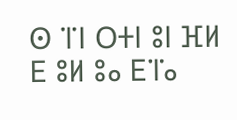ⵙ ⴶⵏ ⵔⵜⵏ ⵓⵏ ⴼⵍ ⴹ ⵓⵍ ⵓⴰ ⴹⴶⴰ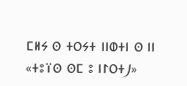ⵎⵍⵢ ⵙ ⵜⵔⵢⵜ ⵏⵏⵀⵜⵏ ⵙ ⵏⵏ «ⵜⵓⴶⵙ ⵙⵎ ⵓ ⵏⵤⵔⵜ⵰»